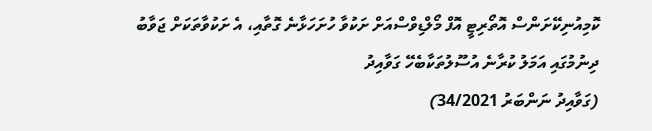ކޮމިއުނިކޭށަންސް އޮތޯރިޓީ އޮފް މޯލްޑިވްސްއަށް ށަކުވާ ހުށަހަޅާނެ ގޮތާއި، އެ ށަކުވާތަކަށް ޖަވާބު ދިނުމުގައި އަމަލު ކުރާނެ އުސޫލުތަކާބެހޭ ގަވާއިދު
(ގަވާއިދު ނަންބަރު 34/2021)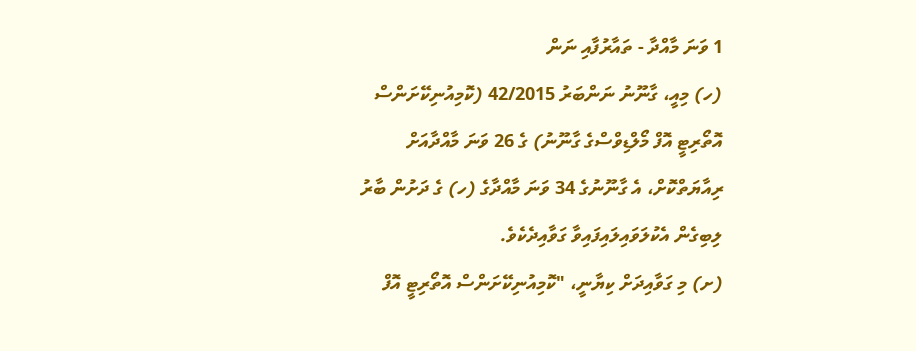1 ވަނަ މާއްދާ - ތައާރުފާއި ނަން
(ހ) މިއީ، ގާނޫނު ނަންބަރު 42/2015 (ކޮމިއުނިކޭށަންސް އޮތޯރިޓީ އޮފް މޯލްޑިވްސްގެ ގާނޫނު) ގެ 26 ވަނަ މާއްދާއަށް ރިއާޔަތްކޮށް، އެ ގާނޫނުގެ 34 ވަނަ މާއްދާގެ (ހ) ގެ ދަށުން ބާރު ލިބިގެން އެކުލަވައިލައިފައިވާ ގަވާއިދެކެވެ.
(ށ) މި ގަވާއިދަށް ކިޔާނީ، "ކޮމިއުނިކޭށަންސް އޮތޯރިޓީ އޮފް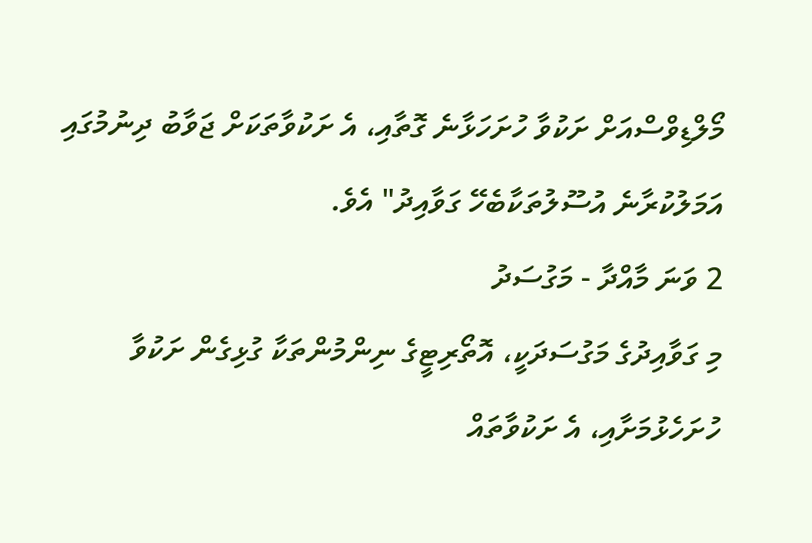މޯލްޑިވްސްއަށް ށަކުވާ ހުށަހަޅާނެ ގޮތާއި، އެ ށަކުވާތަކަށް ޖަވާބު ދިނުމުގައި އަމަލުކުރާނެ އުސޫލުތަކާބެހޭ ގަވާއިދު" އެވެ.
2 ވަނަ މާއްދާ - މަގުސަދު
މި ގަވާއިދުގެ މަގުސަދަކީ، އޮތޯރިޓީގެ ނިންމުންތަކާ ގުޅިގެން ށަކުވާ ހުށަހެޅުމަށާއި، އެ ށަކުވާތައް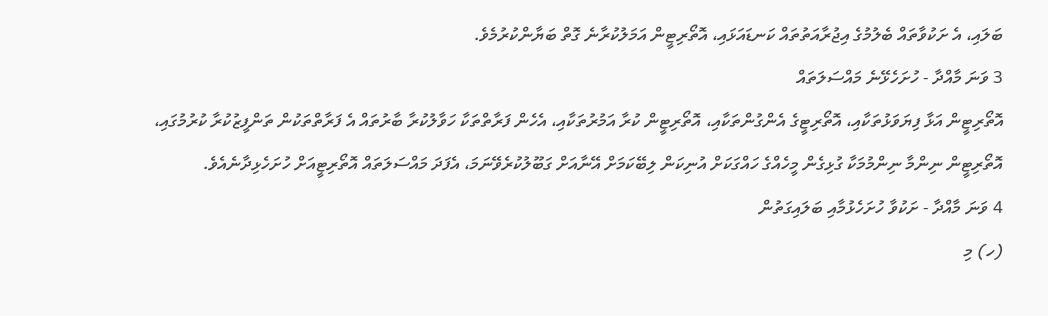ބަލައި، އެ ށަކުވާތައް ބެލުމުގެ އިޖުރާއަތުތައް ކަނޑައަޅައި، އޮތޯރިޓީން އަމަލުކުރާނެ ގޮތް ބަޔާންކުރުމެވެ.
3 ވަނަ މާއްދާ - ހުށަހެޅޭނެ މައްސަލަތައް
އޮތޯރިޓީން އަޅާ ފިޔަވަޅުތަކާއި، އޮތޯރިޓީގެ އެންގުންތަކާއި، އޮތޯރިޓީން ކުރާ އަމުރުތަކާއި، އެހެން ފަރާތްތަކާ ހަވާލުކުރާ ބާރުތައް އެ ފަރާތްތަކުން ތަންފީޒުކުރާ ކުރުމުގައި، އޮތޯރިޓީން ނިންމާ ނިންމުމަކާ ގުޅިގެން މީހެއްގެ ހައްގަކަށް އުނިކަން ލިބޭކަމަށް އޭނާއަށް ގަބޫލުކުރެވޭނަމަ، އެފަދަ މައްސަލަތައް އޮތޯރިޓީއަށް ހުށަހެޅިދާނެއެވެ.
4 ވަނަ މާއްދާ - ށަކުވާ ހުށަހެޅުމާއި ބަލައިގަތުން
(ހ) މި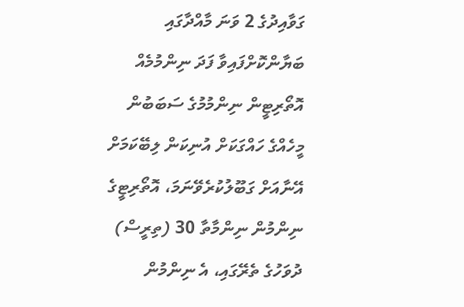ގަވާއިދުގެ 2 ވަނަ މާއްދާގައި ބަޔާންކޮށްފައިވާ ފަދަ ނިންމުމެއް އޮތޯރިޓީން ނިންމުމުގެ ސަބަބުން މީހެއްގެ ހައްގަކަށް އުނިކަން ލިބޭކަމަށް އޭނާއަށް ގަބޫލުކުރެވޭނަމަ، އޮތޯރިޓީގެ ނިންމުން ނިންމާތާ 30 (ތިރީސް) ދުވަހުގެ ތެރޭގައި، އެ ނިންމުން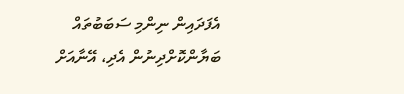އެފަދައިން ނިންމި ސަބަބުތައް ބަޔާންކޮށްދިނުން އެދި، އޭނާއަށް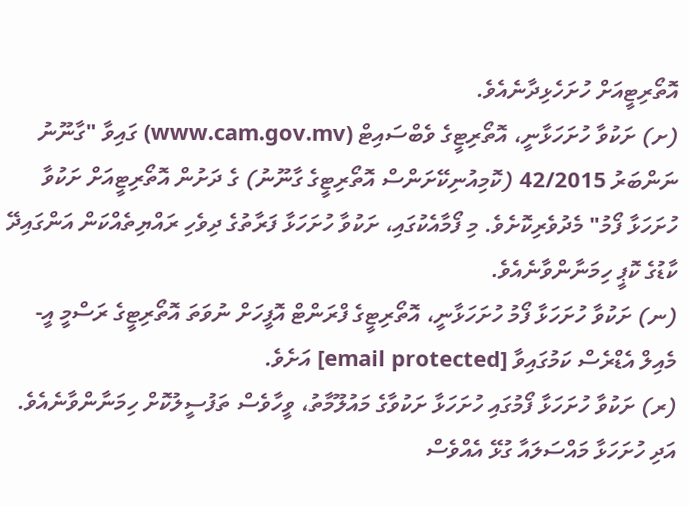އޮތޯރިޓީއަށް ހުށަހެޅިދާނެއެވެ.
(ށ) ށަކުވާ ހުށަހަޅާނީ، އޮތޯރިޓީގެ ވެބްސައިޓް (www.cam.gov.mv) ގައިވާ "ގާނޫނު ނަންބަރު 42/2015 (ކޮމިއުނިކޭށަންސް އޮތޯރިޓީގެ ގާނޫނު) ގެ ދަށުން އޮތޯރިޓީއަށް ށަކުވާ ހުށަހަޅާ ފޯމު" މެދުވެރިކޮށެވެ. މި ފޯމާއެކުގައި، ށަކުވާ ހުށަހަޅާ ފަރާތުގެ ދިވެހި ރައްޔިތެއްކަން އަންގައިދޭ ކާޑުގެ ކޮޕީ ހިމަނާންވާނެއެވެ.
(ނ) ށަކުވާ ހުށަހަޅާ ފޯމު ހުށަހަޅާނީ، އޮތޯރިޓީގެ ފްރަންޓް އޮފީހަށް ނުވަތަ އޮތޯރިޓީގެ ރަސްމީ އީ-މެއިލް އެޑްރެސް ކަމުގައިވާ [email protected] އަށެވެ.
(ރ) ށަކުވާ ހުށަހަޅާ ފޯމުގައި ހުށަހަޅާ ށަކުވާގެ މައުލޫމާތު، ވީހާވެސް ތަފުސީލުކޮށް ހިމަނާންވާނެއެވެ. އަދި ހުށަހަޅާ މައްސަލައާ ގުޅޭ އެއްވެސް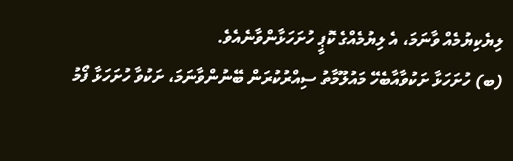ލިޔެކިޔުމެއް ވާނަމަ، އެ ލިޔުމެއްގެ ކޮޕީ ހުށަހަޅާންވާނެއެވެ.
(ބ) ހުށަހަޅާ ށަކުވާއާބެހޭ މައުލޫމާތު ސިއްރުކުރަން ބޭނުންވާނަމަ، ށަކުވާ ހުށަހަޅާ ފޯމު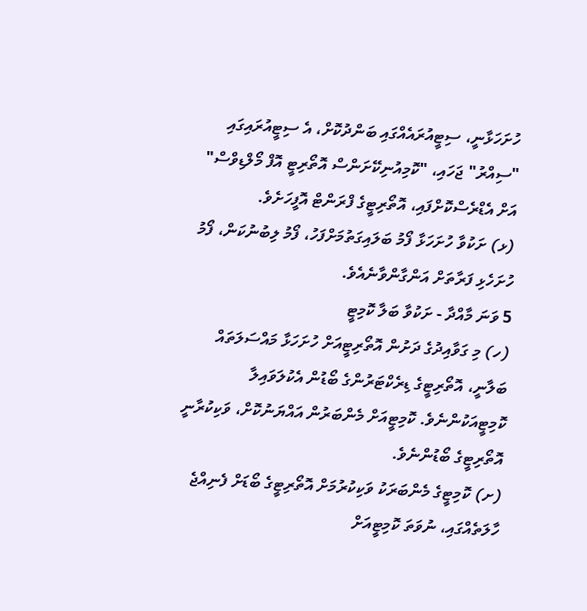ހުށަހަޅާނީ، ސިޓީއުރައެއްގައި ބަންދުކޮށް، އެ ސިޓީއުރައިގައި "ސިއްރު" ޖަހައި، "ކޮމިއުނިކޭށަންސް އޮތޯރިޓީ އޮފް މޯލްޑިވްސް" އަށް އެޑްރެސްކޮށްފައި، އޮތޯރިޓީގެ ފްރަންޓް އޮފީހަށެވެ.
(ޅ) ށަކުވާ ހުށަހަޅާ ފޯމު ބަލައިގަތުމަށްފަހު، ފޯމު ލިބުނުކަން، ފޯމު ހުށަހެޅި ފަރާތަށް އަންގާންވާނެއެވެ.
5 ވަނަ މާއްދާ - ށަކުވާ ބަލާ ކޮމިޓީ
(ހ) މި ގަވާއިދުގެ ދަށުން އޮތޯރިޓީއަށް ހުށަހަޅާ މައްސަލަތައް ބަލާނީ، އޮތޯރިޓީގެ ޑިރެކްޓަރުންގެ ބޯޑުން އެކުލަވައިލާ ކޮމިޓީއަކުންނެވެ. ކޮމިޓީއަށް މެންބަރުން އައްޔަނުކޮށް، ވަކިކުރާނީ އޮތޯރިޓީގެ ބޯޑުންނެވެ.
(ށ) ކޮމިޓީގެ މެންބަރަކު ވަކިކުރުމަށް އޮތޯރިޓީގެ ބޯޑަށް ފެނިއްޖެ ހާލަތެއްގައި، ނުވަތަ ކޮމިޓީއަށް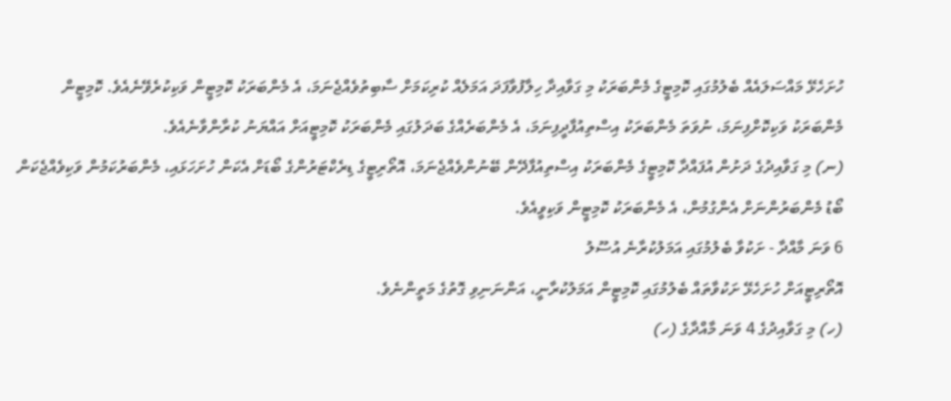ހުށަހެޅޭ މައްސަލައެއް ބެލުމުގައި ކޮމިޓީގެ މެންބަރަކު މި ގަވާއިދާ ހިލާފުވާފަދަ އަމަލެއް ކުރިކަމަށް ސާބިތުވެއްޖެނަމަ، އެ މެންބަރަކު ކޮމިޓީން ވަކިކުރެވޭނެއެވެ. ކޮމިޓީން މެންބަރަކު ވަކިކޮށްފިނަމަ، ނުވަތަ މެންބަރަކު އިސްތިއުފާދީފިނަމަ، އެ މެންބަރެއްގެ ބަދަލުގައި މެންބަރަކު ކޮމިޓީއަށް އައްޔަނު ކުރާންވާނެއެވެ.
(ނ) މި ގަވާއިދުގެ ދަށުން އުފައްދާ ކޮމިޓީގެ މެންބަރަކު އިސްތިއުފާދޭން ބޭނުންވެއްޖެނަމަ، އޮތޯރިޓީގެ ޑިރެކްޓަރުންގެ ބޯޑަށް އެކަން ހުށަހަޅައި، މެންބަރުކަމުން ވަކިވެއްޖެކަން ބޯޑު މެންބަރުންނަށް އެންގުމުން، އެ މެންބަރަކު ކޮމިޓީން ވަކިވީއެވެ.
6 ވަނަ މާއްދާ - ށަކުވާ ބެލުމުގައި އަމަލުކުރާނެ އުސޫލު
އޮތޯރިޓީއަށް ހުށަހެޅޭ ށަކުވާތައް ބެލުމުގައި ކޮމިޓީން އަމަލުކުރާނީ، އަންނަނިވި ގޮތުގެ މަތީންނެވެ.
(ހ) މި ގަވާއިދުގެ 4 ވަނަ މާއްދާގެ (ހ)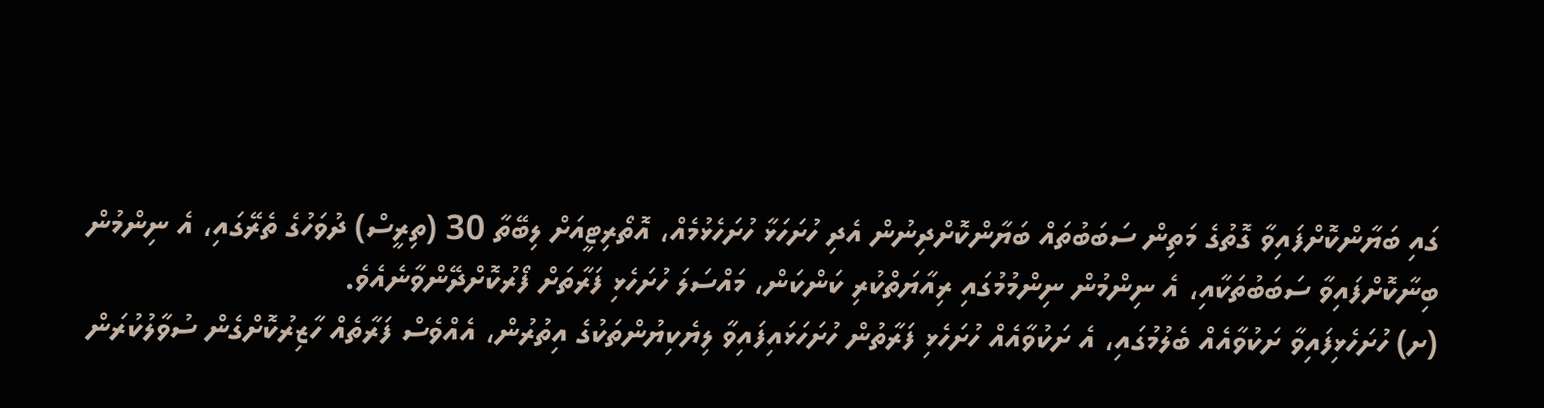ގައި ބަޔާންކޮށްފައިވާ ގޮތުގެ މަތިން ސަބަބުތައް ބަޔާންކޮށްދިނުން އެދި ހުށަހަޅާ ހުށަހެޅުމެއް، އޮތޯރިޓީއަށް ލިބޭތާ 30 (ތިރީސް) ދުވަހުގެ ތެރޭގައި، އެ ނިންމުން ބިނާކޮށްފައިވާ ސަބަބުތަކާއި، އެ ނިންމުން ނިންމުމުގައި ރިއާޔަތްކުރި ކަންކަން، މައްސަލަ ހުށަހެޅި ފަރާތަށް ފޯރުކޮށްދޭންވާނެއެވެ.
(ށ) ހުށަހެޅިފައިވާ ށަކުވާއެއް ބެލުމުގައި، އެ ށަކުވާއެއް ހުށަހެޅި ފަރާތުން ހުށަހަޅައިފައިވާ ލިޔެކިޔުންތަކުގެ އިތުރުން، އެއްވެސް ފަރާތެއް ހާޒިރުކޮށްގެން ސުވާލުކުރަން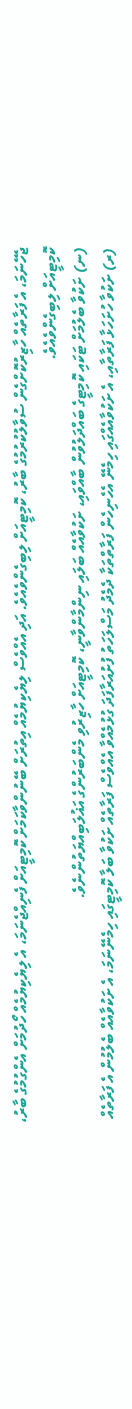ޖެހޭނަމަ، އެ ފަރާތެއް ހާޒިރުކޮށްގެން ސުވާލުކުރުމުގެ ބާރު، ކޮމިޓީއަށް ލިބިގެންވެއެވެ. އަދި އެއްވެސް ލިޔެކިޔުމެއް އިތުރަށް ބޭނުންވާކަމަށް ކޮމިޓީއަށް ފެނިއްޖެނަމަ، އެ ލިޔެކިޔުމެއް ހޯދުމަށް އެންގުމުގެ ބާރު، ކޮމިޓީއަށް ލިބިގެންވެއެވެ.
(ނ) ށަކުވާ ބެލުމަށް ޓަކައި ކޮމިޓީގެ ބައްދަލުވުން ބާއްވައި، ށަކުވާއެއް ބަލައި ނިންމާންވާނީ، ކޮމިޓީއަށް ހާޒިރުވި މެންބަރުންގެ އަޣުލަބިއްޔަތުންނެވެ.
(ރ) ށަކުވާ ހުށަހަޅާ ފަރާތާއި، އެ ށަކުވާއެއްގައި ހިމެނޭ އެހެނިހެން ފަރާތްތަކާ ދެމެދު މަސްލަހަތު ފުށުއަރާފަދަ ގުޅުމެއްވާ އެއްވެސް ފަރާތެއް ށަކުވާ ބަލާ ކޮމިޓީގައި ހިމެނޭނަމަ، އެ ށަކުވާއެއް ބެލުމުން އެ ފަރާތެއް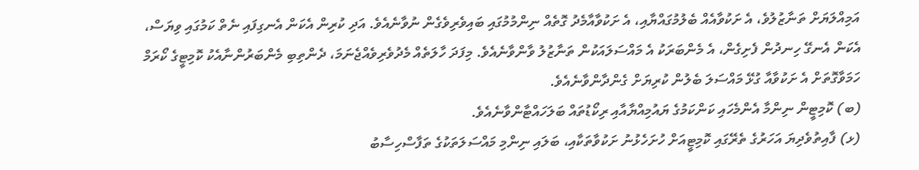އަމިއްލަޔަށް ތަނާޒުލުވެ، އެ ށަކުވާއެއް ބެލުމުގައްޔާއި، އެ ށަކުވާއާމެދު ގޮތެއް ނިންމުމުގައި ބައިވެރިވެގެން ނުވާނެއެވެ. އަދި ކުރިން އެކަން އެނގިފައި ނެތް ކަމުގައި ވިޔަސް، އެކަން އެނގޭ ހިނދުން ފެށިގެން، އެ މެންބަރަކު އެ މައްސަލައަކުން ތަނާޒުލު ވާންވާނެއެވެ. މިފަދަ ހާލަތެއް މެދުވެރިވެއްޖެނަމަ، ދެންތިބި މެންބަރުންނާއެކު ކޮމިޓީގެ ކޯރަމް ހަމަވާގޮތަށް އެ ށަކުވާއާ ގުޅޭ މައްސަލަ ބެލުން ކުރިޔަށް ގެންދާންވާނެއެވެ.
(ބ) ކޮމިޓީން ނިންމާ އެންމެހައި ކަންކަމުގެ ޔައުމިއްޔާއާއި ރިކޯޑުތައް ބަލަހައްޓާންވާނެއެވެ.
(ޅ) ފާއިތުވެދިޔަ އަހަރުގެ ތެރޭގައި ކޮމިޓީއަށް ހުށަހެޅުނު ށަކުވާތަކާއި، ބަލައި ނިންމި މައްސަލަތަކުގެ ތަފާސްހިސާބު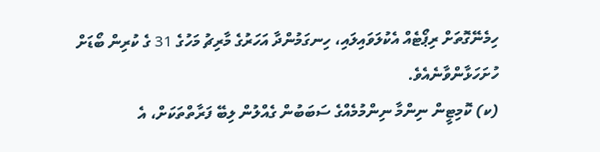ހިމެނޭގޮތަށް ރިޕޯޓެއް އެކުލަވައިލައި، ހިނގަމުންދާ އަހަރުގެ މާރިޗު މަހުގެ 31 ގެ ކުރިން ބޯޑަށް ހުށަހަޅާންވާނެއެވެ.
(ކ) ކޮމިޓީން ނިންމާ ނިންމުމެއްގެ ސަބަބުން ގެއްލުން ލިބޭ ފަރާތްތަކަށް، އެ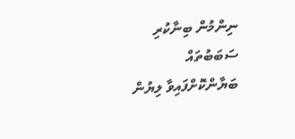ނިންމުން ބިނާކުރި ސަބަބުތައް ބަޔާންކޮށްފައިވާ ލިޔުން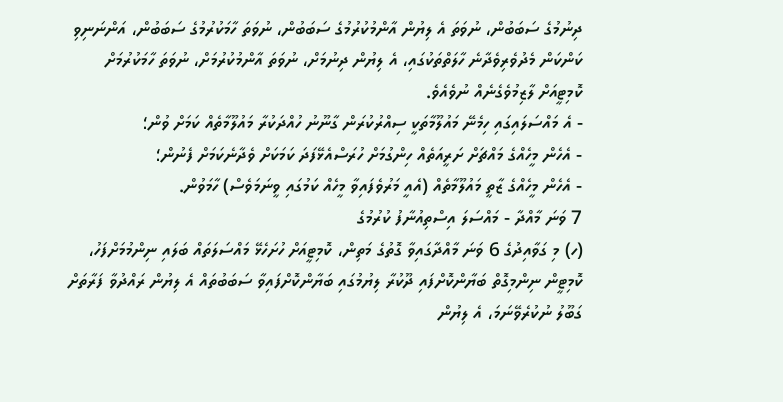ދިނުމުގެ ސަބަބުން، ނުވަތަ އެ ލިޔުން އާންމުކުރުމުގެ ސަބަބުން، ނުވަތަ ހާމަކުރުމުގެ ސަބަބުން، އަންނަނިވި ކަންކަން މެދުވެރިވެދާނެ ހާލަތްތަކުގައި، އެ ލިޔުން ދިނުމަށް، ނުވަތަ އާންމުކުރުމަށް، ނުވަތަ ހާމަކުރުމަށް ކޮމިޓީއަށް ލާޒިމުވެގެނެއް ނުވެއެވެ.
- އެ މައްސަލައިގައި ހިމެނޭ މައުލޫމާތަކީ ސިއްރުކުރަން ގާނޫނު ހުއްދަކުރާ މައުލޫމާތެއް ކަމަށް ވުން؛
- އެހެން މީހެއްގެ މައްޗަށް ށަރީއަތެއް ހިންގުމަށް ހުރަސްއެޅޭފަދަ ކަމަކަށް ވެދާނެކަމަށް ފެނުން؛
- އެހެން މީހެއްގެ ޒާތީ މައުލޫމާތެއް (އެއީ މަރުވެފައިވާ މީހެއް ކަމުގައި ވީނަމަވެސް) ހާމަވުން.
7 ވަނަ މާއްދާ - މައްސަލަ އިސްތިއުނާފު ކުރުމުގެ
(ހ) މި ގަވާއިދުގެ 6 ވަނަ މާއްދާގައިވާ ގޮތުގެ މަތިން، ކޮމިޓީއަށް ހުށަހެޅޭ މައްސަލަތައް ބަލައި ނިންމުމަށްފަހު، ކޮމިޓީން ނިންމިގޮތް ބަޔާންކޮށްފައި ދޫކުރާ ލިޔުމުގައި ބަޔާންކޮށްފައިވާ ސަބަބުތައް އެ ލިޔުން ރައްދުވާ ފަރާތަށް ގަބޫލު ނުކުރެވޭނަމަ، އެ ލިޔުން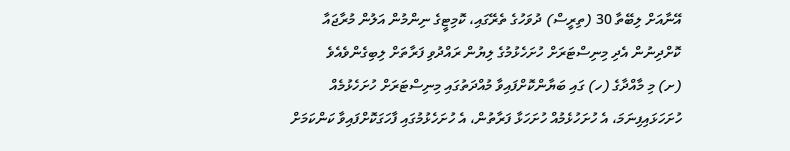އޭނާއަށް ލިބޭތާ 30 (ތިރީސް) ދުވަހުގެ ތެރޭގައި، ކޮމިޓީގެ ނިންމުން އަލުން މުރާޖައާ ކޮށްދިނުން އެދި މިނިސްޓަރަށް ހުށަހެޅުމުގެ ލިޔުން ރައްދުވި ފަރާތަށް ލިބިގެންވެއެވެ
(ށ) މި މާއްދާގެ (ހ) ގައި ބަޔާންކޮށްފައިވާ މުއްދަތުގައި މިނިސްޓަރަށް ހުށަހެޅުމެއް ހުށަހަޅައިފިނަމަ، އެ ހުށަހުޅެމުއް ހުށަހަޅާ ފަރާތުން، އެ ހުށަހެޅުމުގައި ފާހަގަކޮށްފައިވާ ކަންކަމަށް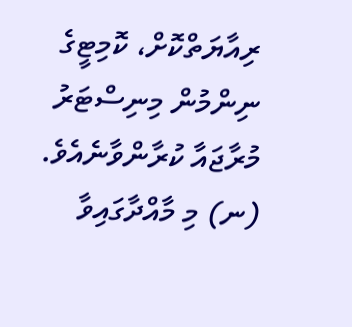ރިއާޔަތްކޮށް، ކޮމިޓީގެ ނިންމުން މިނިސްޓަރު މުރާޖައާ ކުރާންވާނެއެވެ.
(ނ) މި މާއްދާގައިވާ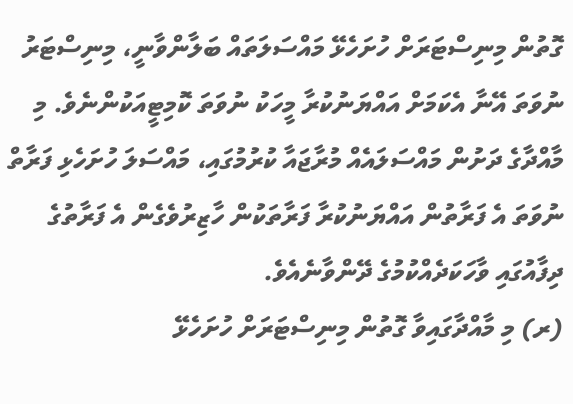ގޮތުން މިނިސްޓަރަށް ހުށަހެޅޭ މައްސަލަތައް ބަލާންވާނީ، މިނިސްޓަރު ނުވަތަ އޭނާ އެކަމަށް އައްޔަނުކުރާ މީހަކު ނުވަތަ ކޮމިޓީއަކުންނެވެ. މި މާއްދާގެ ދަށުން މައްސަލައެއް މުރާޖައާ ކުރުމުގައި، މައްސަލަ ހުށަހެޅި ފަރާތް ނުވަތަ އެ ފަރާތުން އައްޔަނުކުރާ ފަރާތަކުން ހާޒިރުވެގެން އެ ފަރާތުގެ ދިފާއުގައި ވާހަކަދެއްކުމުގެ ދޭންވާނެއެވެ.
(ރ) މި މާއްދާގައިވާ ގޮތުން މިނިސްޓަރަށް ހުށަހެޅޭ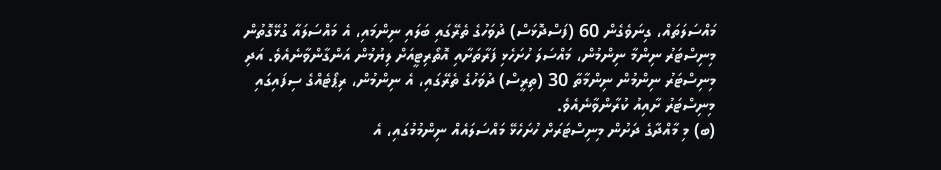މައްސަލަތައް، ގިނަވެގެން 60 (ފަސްދޮޅަސް) ދުވަހުގެ ތެރޭގައި ބަލައި ނިންމައި، އެ މައްސަލައާ ގުޅޭގޮތުން މިނިސްޓަރު ނިންމާ ނިންމުން، މައްސަލަ ހުށަހެޅި ފަރާތަށާއި އޮތޯރިޓީއަށް ލިޔުމުން އަންގާންވާނެއެވެ. އަދި މިނިސްޓަރު ނިންމުން ނިންމާތާ 30 (ތިރީސް) ދުވަހުގެ ތެރޭގައި، އެ ނިންމުން، ރިޕޯޓެއްގެ ސިފައިގައި މިނިސްޓަރު ށާއިއު ކުރާންވާނެއެވެ.
(ބ) މި މާއްދާގެ ދަށުން މިނިސްޓަރަށް ހުށަހެޅޭ މައްސަލައެއް ނިންމުމުގައި، އެ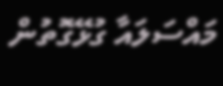މައްސަލައާ ގުޅޭގޮތުން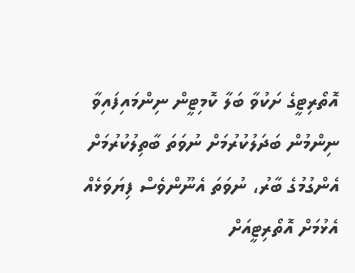އޮތޯރިޓީގެ ށަކުވާ ބަލާ ކޮމިޓީން ނިންމައިފައިވާ ނިންމުން ބަދަލުކުރުމަށް ނުވަތަ ބާތިލުކުރުމަށް އެންގުމުގެ ބާރު، ނުވަތަ އެނޫންވެސް ފިޔަވަޅެއް އެޅުމަށް އޮތޯރިޓީއަށް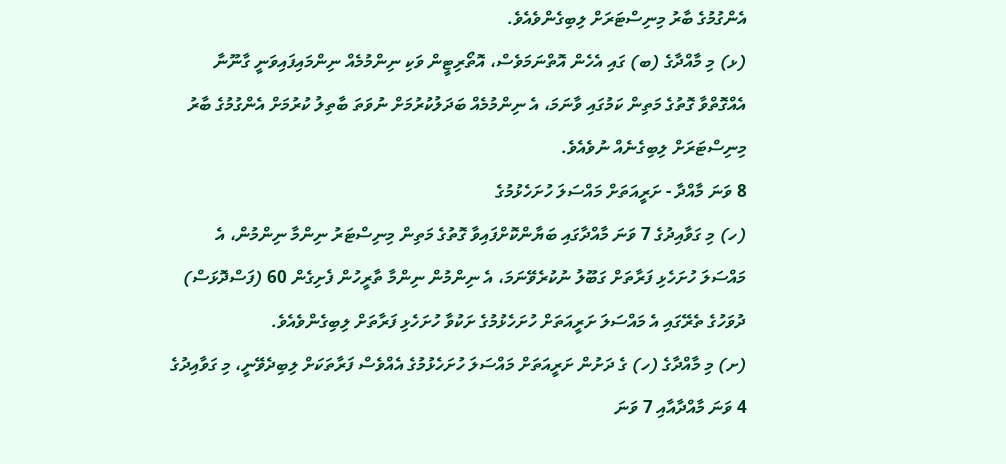އެންގުމުގެ ބާރު މިނިސްޓަރަށް ލިބިގެންވެއެވެ.
(ޅ) މި މާއްދާގެ (ބ) ގައި އެހެން އޮތްނަމަވެސް، އޮތޯރިޓީން ވަކި ނިންމުމެއް ނިންމައިފައިވަނީ ގާނޫނާ އެއްގޮތްވާ ގޮތުގެ މަތިން ކަމުގައި ވާނަމަ، އެ ނިންމުމެއް ބަދަލުކުރުމަށް ނުވަތަ ބާތިލު ކުރުމަށް އެންގުމުގެ ބާރު މިނިސްޓަރަށް ލިބިގެނެއް ނުވެއެވެ.
8 ވަނަ މާއްދާ - ށަރީއަތަށް މައްސަލަ ހުށަހެޅުމުގެ
(ހ) މި ގަވާއިދުގެ 7 ވަނަ މާއްދާގައި ބަޔާންކޮށްފައިވާ ގޮތުގެ މަތިން މިނިސްޓަރު ނިންމާ ނިންމުން، އެ މައްސަލަ ހުށަހެޅި ފަރާތަށް ގަބޫލު ނުކުރެވޭނަމަ، އެ ނިންމުން ނިންމާ ތާރީހުން ފެށިގެން 60 (ފަސްދޮޅަސް) ދުވަހުގެ ތެރޭގައި އެ މައްސަލަ ށަރީއަތަށް ހުށަހެޅުމުގެ ށަކުވާ ހުށަހެޅި ފަރާތަށް ލިބިގެންވެއެވެ.
(ށ) މި މާއްދާގެ (ހ) ގެ ދަށުން ށަރީއަތަށް މައްސަލަ ހުށަހެޅުމުގެ އެއްވެސް ފަރާތަކަށް ލިބިދެވޭނީ، މި ގަވާއިދުގެ 4 ވަނަ މާއްދާއާއި 7 ވަނަ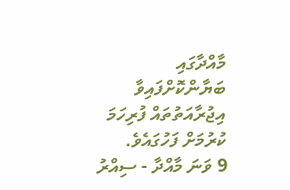މާއްދާގައި ބަޔާންކޮށްފައިވާ އިޖުރާއަތުތައް ފުރިހަމަ ކުރުމަށް ފަހުގައެވެ.
9 ވަނަ މާއްދާ - ސިއްރު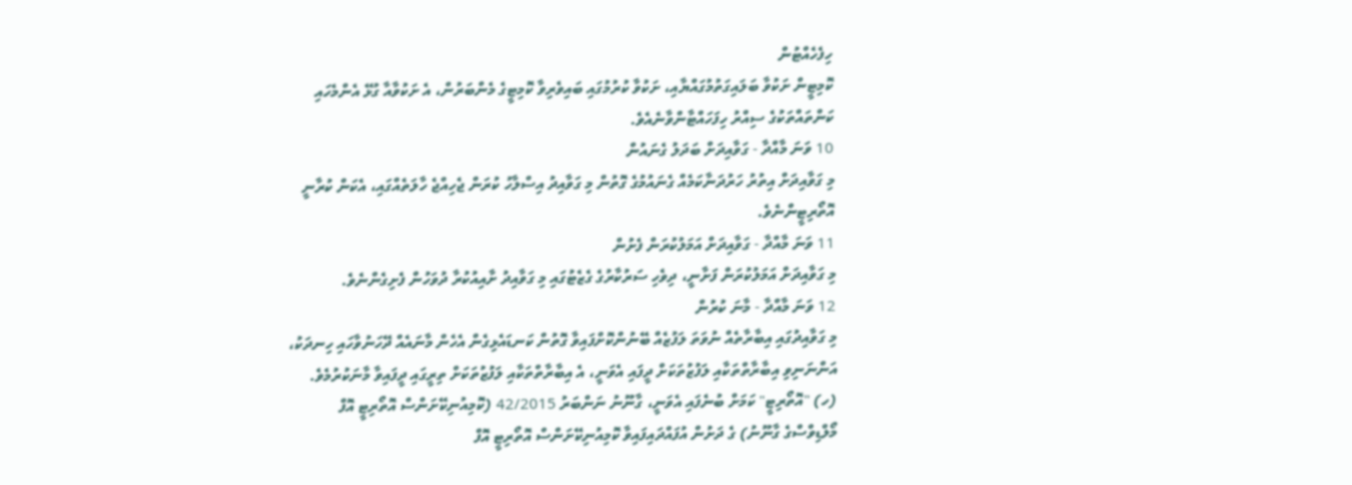ހިފެހެއްޓުން
ކޮމިޓީން ށަކުވާ ބަލައިގަތުމުގައްޔާއި، ށަކުވާ ކުރުމުގައި ބައިވެރިވާ ކޮމިޓީގެ މެންބަރުން، އެ ށަކުވާއާ ގުޅޭ އެންމެހައި ކަންތައްތަކުގެ ސިއްރު ހިފަހައްޓާންވާނެއެވެ.
10 ވަނަ މާއްދާ - ގަވާއިދަށް ބަދަލު ގެނައުން
މި ގަވާއިދަށް އިތުރު ހަރުދަނާކަމެއް ގެނައުމުގެ ގޮތުން މި ގަވާއިދު އިސްލާހު ކުރަން ޖެހިއްޖެ ހާލަތެއްގައި، އެކަން ކުރާނީ އޮތޯރިޓީންނެވެ.
11 ވަނަ މާއްދާ - ގަވާއިދަށް އަމަލުކުރަން ފެށުން
މި ގަވާއިދަށް އަމަލުކުރަން ފަށާނީ، ދިވެހި ސަރުކާރުގެ ގެޒެޓުގައި މި ގަވާއިދު ށާއިއުކުރާ ދުވަހުން ފެށިގެންނެވެ.
12 ވަނަ މާއްދާ - މާނަ ކުރުން
މި ގަވާއިދުގައި އިބާރާތެއް ނުވަތަ ލަފުޒެއް ބޭނުންކޮށްފައިވާ ގޮތުން ކަނޑައެޅިގެން އެހެން މާނައެއް ދޭހަނުވާހައި ހިނދަކު، އަންނަނިވި އިބާރާތްތަކާއި ލަފުޒުތަކަށް ދީފައި އެވަނީ، އެ އިބާރާތްތަކާއި ލަފުޒުތަކަށް ތިރީގައި ދީފައިވާ މާނަކުރުމެވެ.
(ހ) "އޮތޯރިޓީ" ކަމަށް ބުނެފައި އެވަނީ، ގާނޫނު ނަންބަރު 42/2015 (ކޮމިއުނިކޭށަންސް އޮތޯރިޓީ އޮފް މޯލްޑިވްސްގެ ގާނޫނު) ގެ ދަށުން އުފައްދައިފައިވާ ކޮމިއުނިކޭށަންސް އޮތޯރިޓީ އޮފް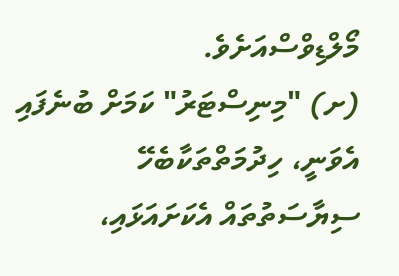މޯލްޑިވްސްއަށެވެ.
(ށ) "މިނިސްޓަރު" ކަމަށް ބުނެފައި އެވަނީ، ހިދުމަތްތަކާބެހޭ ސިޔާސަތުތައް އެކަށައަޅައި،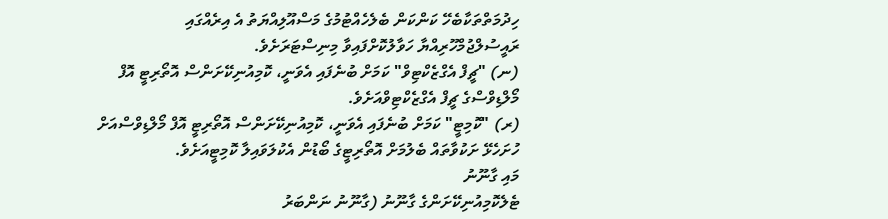ހިދުމަތްތަކާބެހޭ ކަންކަން ބެލެހެއްޓުމުގެ މަސްއޫލިއްޔަތު އެ އިރެއްގައި ރައީސުލްޖުމްހޫރިއްޔާ ހަވާލުކޮށްފައިވާ މިނިސްޓަރަށެވެ.
(ނ) "ޗީފް އެގްޒެކްޓިވް" ކަމަށް ބުނެފައި އެވަނީ، ކޮމިއުނިކޭށަންސް އޮތޯރިޓީ އޮފް މޯލްޑިވްސްގެ ޗީފް އެގްޒެކްޓިވްއަށެވެ.
(ރ) "ކޮމިޓީ" ކަމަށް ބުނެފައި އެވަނީ، ކޮމިއުނިކޭށަންސް އޮތޯރިޓީ އޮފް މޯލްޑިވްސްއަށް ހުށަހެޅޭ ށަކުވާތައް ބެލުމަށް އޮތޯރިޓީގެ ބޯޑުން އެކުލަވައިލާ ކޮމިޓީއަށެވެ.
މައި ގާނޫނު
ޓެލެކޮމިއުނިކޭށަންގެ ގާނޫނު (ގާނޫނު ނަންބަރު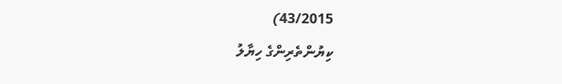43/2015)
ކިޔުންތެރިންގެ ހިޔާލު